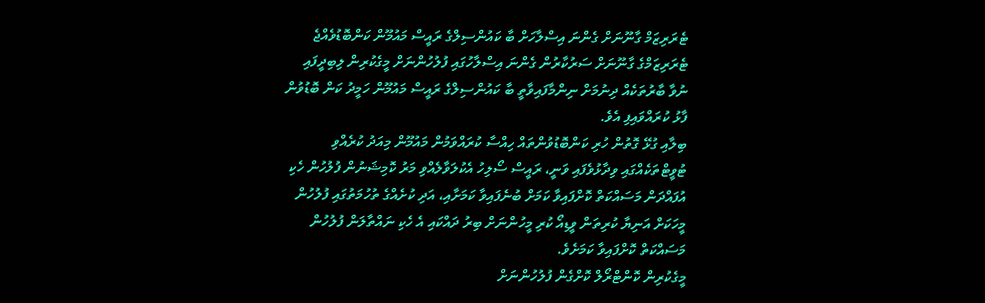ޓެރަރިޒަމް ގާނޫނަށް ގެންނަ އިސްލާހަށް ބާ ކައުންސިލްގެ ރައީސް މައުމޫން ކަންބޮޑުވެއްޖެ
ޓެރަރިޒަމްގެ ގާނޫނަށް ސަރުކާރުން ގެންނަ އިސްލާހުގައި ފުލުހުންނަށް މީގެކުރިން ލިބިދީފައި ނުވާ ބާރުތަކެއް ދިނުމަށް ނިންމާފައިވާތީ ބާ ކައުންސިލްގެ ރައީސް މައުމޫން ހަމީދު ކަން ބޮޑުވުން ފާޅު ކުރައްވައިފި އެވެ.
ބިލާއި ގުޅޭ ގޮތުން ހުރި ކަންބޮޑުވުންތައް ހިއްސާ ކުރައްވަމުން މައުމޫން މިއަދު ކުރެއްވި ޓުވީޓްތަކެއްގައި ވިދާޅުވެފައި ވަނީ، ރައީސް ސޯލިހު އެކުލަވާލެއްވި މަރު ކޮމިޝަނުން ފުލުހުން ހެކި އުފައްދަން މަސައްކަތް ކޮށްފައިވާ ކަމަށް ބުނެފައިވާ ކަމަށާއި، އަދި ކުށެއްގެ ތުހުމަތުގައި ފުލުހުން މީހަކަށް އަނިޔާ ކުރިތަން ވީޑިއޯ ކުރި މީހުންނަށް ބިރު ދައްކައި އެ ހެކި ނައްތާލަން ފުލުހުން މަސައްކަތް ކޮށްފައިވާ ކަމަށެވެ.
މީގެކުރިން ކޮންޓްރޯލް ކޮށްގެން ފުލުހުންނަށް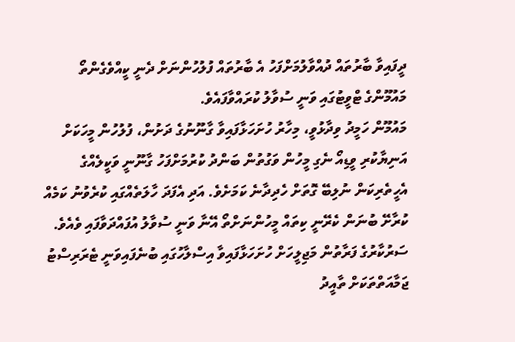ދީފައިވާ ބާރުތައް ދުއްވާލުމަށްފަހު އެ ބާރުތައް ފުލުހުންނަށް ދެނީ ކީއްވެގެންތޯ މައުމޫންގެ ޓްވީޓުގައި ވަނީ ސުވާލު ކުރައްވާފައެވެ.
މައުމޫން ހަމީދު ވިދާޅުވީ، މިހާރު ހުށަހަޅާފައިވާ ގާނޫނުގެ ދަށުން، ފުލުހުން މީހަކަށް އަނިޔާކުރި ވީޑިއޯ ނެގި މީހުން ވަގުތުން ބަންދު ކުރުމަށްފަހު ގާނޫނީ ވަކީލެއްގެ އެހީތެރިކަން ނުލިބޭ ގޮތަށް ހެދިދާނެ ކަމަށެވެ. އަދި އެފަދަ ހާލަތެއްގައި ކުރެވުނު ކަމެއް ކުރާށޭ ބުނަން ކެރޭނީ ކިތައް މީހުންނަށްތޯ އޭނާ ވަނީ ސުވާލު އުފައްދަވާފައި ވެއެވެ.
ސަރުކާރުގެ ފަރާތުން މަޖިލީހަށް ހުށަހަޅާފައިވާ އިސްލާހުގައި ބުނެފައިވަނީ ޓެރަރިސްޓު ޖަމާއަތްތަކަށް ތާއީދު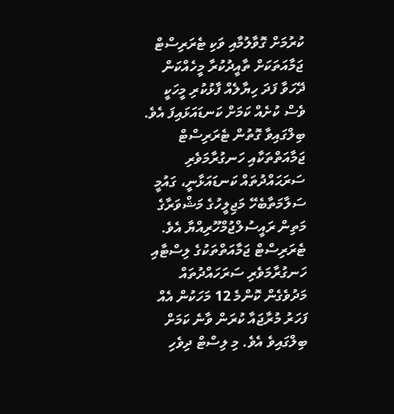ކުރުމަށް ގޮވާލުމާއި ވަކި ޓެރަރިސްޓް ޖަމާއަތަކަށް ތާއީދުކުރާ މީހެއްކަން ދޭހަވާ ފަދަ ހިޔާލެއް ފާޅުކުރި މީހަކީ ވެސް ކުށެއް ކަމަށް ކަނޑައަޅައިފަ އެވެ.
ބިލްގައިވާ ގޮތުން ޓެރަރިސްޓް ޖަމާއަތްތަކާއި ހަނގުރާމަވެރި ސަރަޙައްދުތައް ކަނޑައަޅާނީ، ގައުމީ ސަލާމަތާބެހޭ މަޖިލީހުގެ މަޝްވަރާގެ މަތިން ރައީސުލްޖުމްހޫރިއްޔާ އެވެ. ޓެރަރިސްޓް ޖަމާއަތްތަކުގެ ލިސްޓާއި ހަނގުރާމަވެރި ސަރަހައްދުތައް މަދުވެގެން ކޮންމެ 12 މަހަކުން އެއް ފަހަރު މުރާޖައާ ކުރަން ވާނެ ކަމަށް ބިލްގައިވެ އެވެ. މި ލިސްޓް ދިވެހި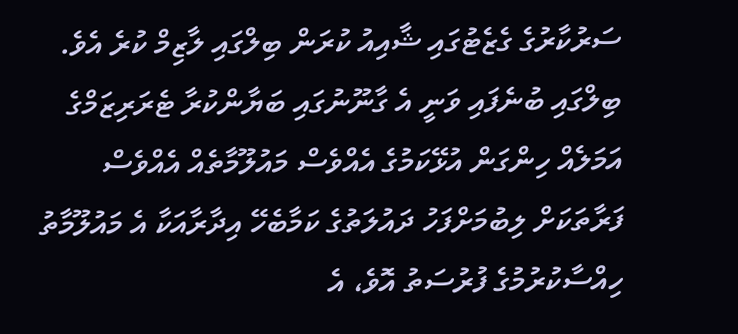ސަރުކާރުގެ ގެޒެޓުގައި ޝާއިއު ކުރަން ބިލްގައި ލާޒިމް ކުރެ އެވެ.
ބިލްގައި ބުނެފައި ވަނީ އެ ގާނޫނުގައި ބަޔާންކުރާ ޓެރަރިޒަމްގެ އަމަލެއް ހިންގަން އުޅޭކަމުގެ އެއްވެސް މައުލޫމާތެއް އެއްވެސް ފަރާތަކަށް ލިބުމަށްފަހު ދައުލަތުގެ ކަމާބެހޭ އިދާރާއަކާ އެ މައުލޫމާތު ހިއްސާކުރުމުގެ ފުރުސަތު އޮވެ، އެ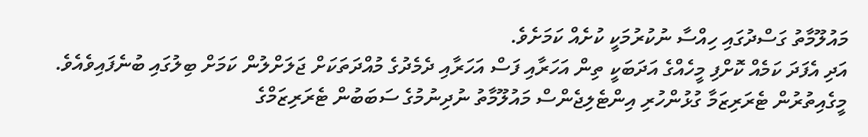މައުލޫމާތު ގަސްދުގައި ހިއްސާ ނުކުރުމަކީ ކުށެއް ކަމަށެވެ.
އަދި އެފަދަ ކަމެއް ކޮށްފި މީހެއްގެ އަދަބަކީ ތިން އަހަރާއި ފަސް އަހަރާއި ދެމެދުގެ މުއްދަތަކަށް ޖަލަށްލުން ކަމަށް ބިލުގައި ބުނެފައިވެއެވެ.
މީގެއިތުރުން ޓެރަރިޒަމާ ގުޅުންހުރި އިންޓެލިޖެންސް މައުލޫމާތު ނުދިނުމުގެ ސަބަބުން ޓެރަރިޒަމްގެ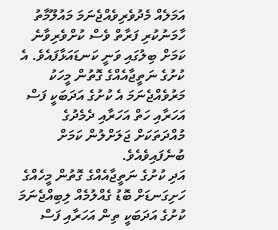އަމަލެއް މެދުވެރިވެއްޖެނަމަ މައުލޫމާތު ހާމަނުކުރި ފަރާތް ވެސް ކުށްވެރިވާނެ ކަމަށް ބިލުގައި ވަނީ ކަނޑައަޅާފައެވެ. އެ ކުށުގެ ނަތީޖާއެއްގެ ގޮތުން މީހަކު މަރުވެއްޖެނަމަ އެ ކުށުގެ އަދަބަކީ ފަސް އަހަރާއި ހަތް އަހަރާއި ދެމެދުގެ މުއްދަތަކަށް ޖަލަށްލުން ކަމަށް ބުނެފައިވެއެވެ.
އަދި ކުށުގެ ނަތީޖާއެއްގެ ގޮތުން މީހެއްގެ ހަށިގަނޑަށް ބޮޑު ގެއްލުމެއް ލިބިއްޖެނަމަ ކުށުގެ އަދަބަކީ ތިން އަހަރާއި ފަސް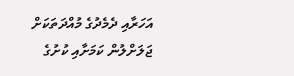އަހަރާއި ދެމެދުގެ މުއްދަތަކަށް ޖަލަށްލުން ކަމަށާއި ކުށުގެ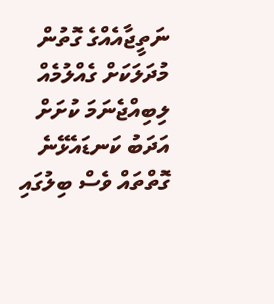ނަތީޖާއެއްގެ ގޮތުން މުދަލަކަށް ގެއްލުމެއް ލިބިއްޖެނަމަ ކުށަށް އަދަބު ކަނޑައެޅޭނެ ގޮތްތައް ވެސް ބިލުގައި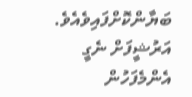ބަޔާންކޮށްފައިވެއެވެ.
އަރުޝީފަށް ނެގީ
އެންމެފަހުން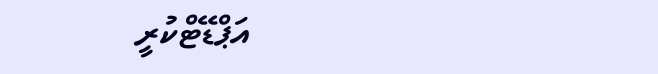އަޕްޑޭޓްކުރީ